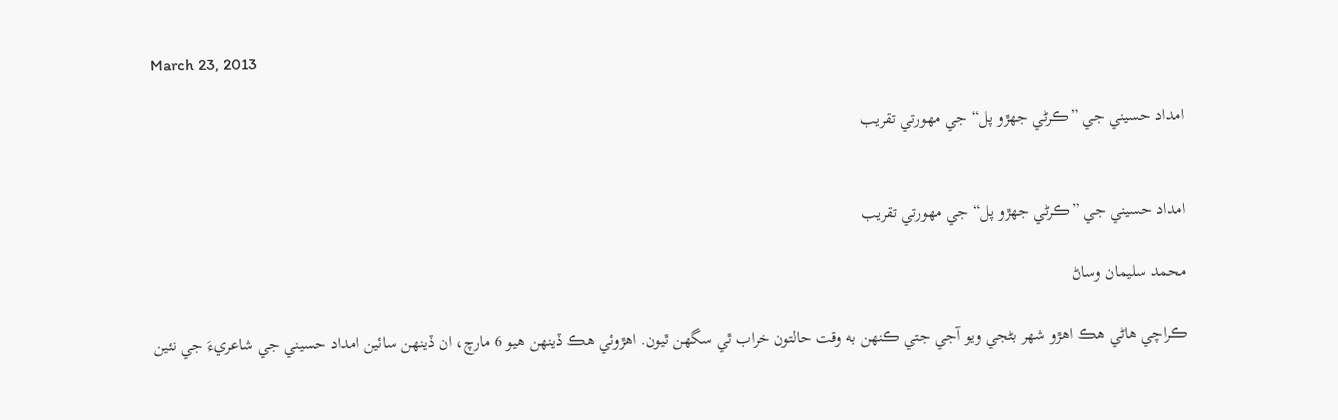March 23, 2013

امداد حسيني جي ”ڪرڻي جهڙو پل“ جي مهورتي تقريب


امداد حسيني جي ”ڪرڻي جهڙو پل“ جي مهورتي تقريب

محمد سليمان وساڻ

ڪراچي هاڻي هڪ اهڙو شهر بڻجي ويو آجي جتي ڪنهن به وقت حالتون خراب ٿي سگهن ٿيون. اهڙوئي هڪ ڏينهن هيو 6 مارچ، ان ڏينهن سائين امداد حسيني جي شاعريءَ جي نئين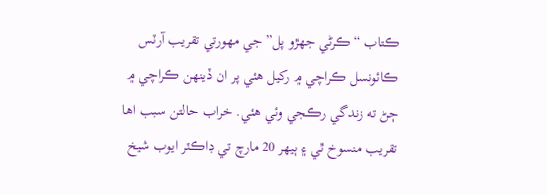ڪتاب “ڪرڻي جهڙو پل” جي مهورتي تقريب آرٽس ڪائونسل ڪراچي ۾ رکيل هئي پر ان ڏينهن ڪراچي ۾ ڄڻ ته زندگي رڪجي وئي هئي. خراب حالتن سبب اها تقريب منسوخ ٿي ۽ ٻيهر 20 مارچ تي ڊاڪٽر ايوب شيخ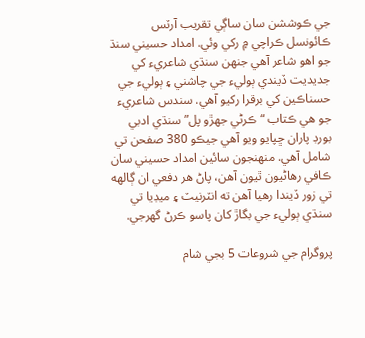جي ڪوششن سان ساڳي تقريب آرٽس ڪائونسل ڪراچي ۾ رکي وئي. امداد حسيني سنڌ جو اهو شاعر آهي جنهن سنڌي شاعريء کي جديديت ڏيندي ٻوليء جي چاشني ۽ ٻوليء جي حسناڪين کي برقرا رکيو آهي. سندس شاعريء جو هي ڪتاب “ڪرڻي جهڙو پل” سنڌي ادبي بورڊ پاران ڇپايو ويو آهي جيڪو 380 صفحن تي شامل آهي. منهنجون سائين امداد حسيني سان ڪافي رهاڻيون ٿيون آهن، پاڻ هر دفعي ان ڳالهه تي زور ڏيندا رهيا آهن ته انٽرنيٽ ۽ ميڊيا تي سنڌي ٻوليء جي بگاڙ کان پاسو ڪرڻ گهرجي.

پروگرام جي شروعات 5 بجي شام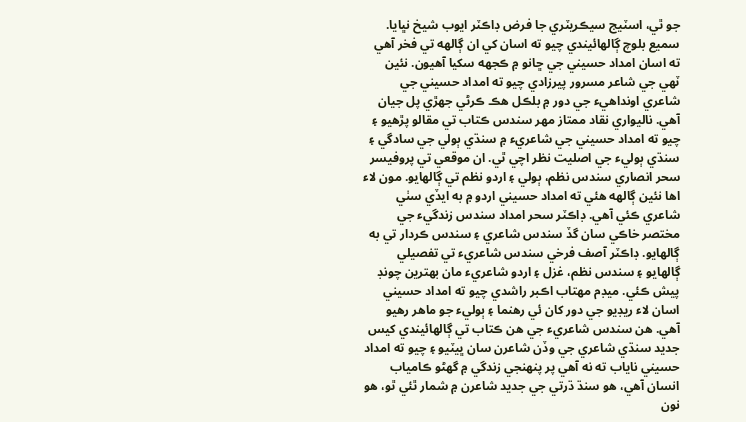جو ٿي، اسٽيج سيڪريٽري جا فرض ڊاڪٽر ايوب شيخ نڀايا. سميع بلوچ ڳالهائيندي چيو ته اسان کي ان ڳالهه تي فخر آهي ته اسان امداد حسيني جي ڇانو ۾ ڪجهه سکيا آهيون. نئين ٽهي جي شاعر مسرور پيرزادي چيو ته امداد حسيني جي شاعري اونداهيء جي دور ۾ بلڪل هڪ ڪرڻي جهڙي پل جيان آهي. ناليواري نقاد ممتاز مهر سندس ڪتاب تي مقالو پڙهيو ۽ چيو ته امداد حسيني جي شاعريء ۾ سنڌي ٻولي جي سادگي ۽ سنڌي ٻوليء جي اصليت نظر اچي ٿي. ان موقعي تي پروفيسر سحر انصاري سندس نظم، ٻولي ۽ اردو نظم تي ڳالهايو. مون لاء اها نئين ڳالهه هئي ته امداد حسيني اردو ۾ به ايڏي سٺي شاعري ڪئي آهي. ڊاڪٽر سحر امداد سندس زندگيء جي مختصر خاڪي سان گڏ سندس شاعري ۽ سندس ڪردار تي به ڳالهايو. ڊاڪٽر آصف فرخي سندس شاعريء تي تفصيلي ڳالهايو ۽ سندس نظم، غزل ۽ اردو شاعريء مان بهترين چونڊ پيش ڪئي. ميڊم مهتاب اڪبر راشدي چيو ته امداد حسيني اسان لاء ريڊيو جي دور کان ئي رهنما ۽ ٻوليء جو ماهر رهيو آهي. هن سندس شاعريء جي هن ڪتاب تي ڳالهائيندي کيس جديد سنڌي شاعري جي وڏن شاعرن سان ڀيٽيو ۽ چيو ته امداد حسيني ناياب ته نه آهي پر پنهنجي زندگي ۾ گهڻو ڪامياب انسان آهي، هو سنڌ ڌرتي جي جديد شاعرن ۾ شمار ٿئي ٿو، هو نون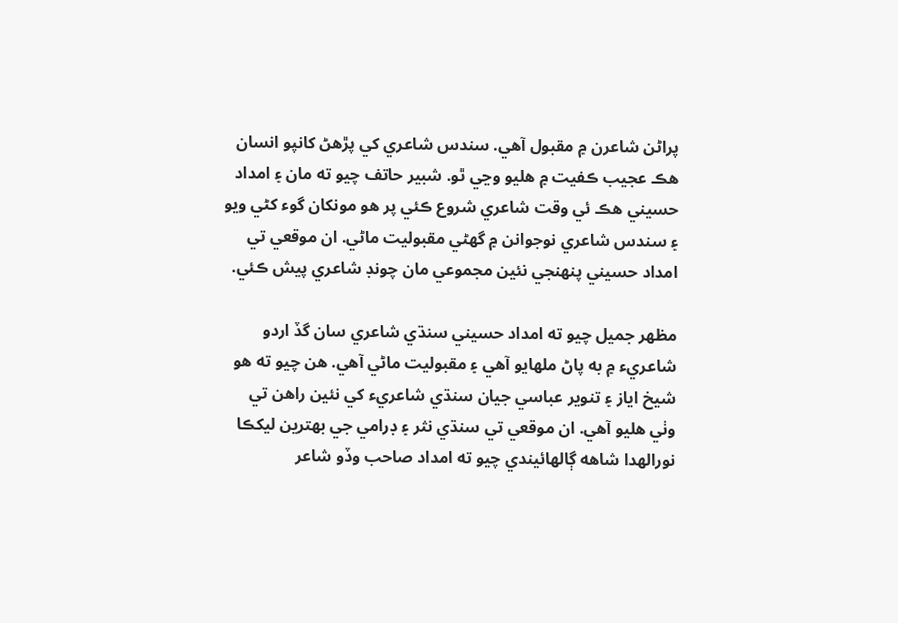پراڻن شاعرن ۾ مقبول آهي. سندس شاعري کي پڙهڻ کانپو انسان هڪ عجيب ڪفيت ۾ هليو وڃي ٿو. شبير حاتف چيو ته مان ۽ امداد حسيني هڪ ئي وقت شاعري شروع ڪئي پر هو مونکان گوء کڻي ويو ۽ سندس شاعري نوجوانن ۾ گهڻي مقبوليت ماڻي. ان موقعي تي امداد حسيني پنهنجي نئين مجموعي مان چونڊ شاعري پيش ڪئي.

مظهر جميل چيو ته امداد حسيني سنڌي شاعري سان گڏ اردو شاعريء ۾ به پاڻ ملهايو آهي ۽ مقبوليت ماڻي آهي. هن چيو ته هو شيخ اياز ۽ تنوير عباسي جيان سنڌي شاعريء کي نئين راهن تي وٺي هليو آهي. ان موقعي تي سنڌي نثر ۽ ڊرامي جي بهترين ليکڪا نورالهدا شاهه ڳالهائيندي چيو ته امداد صاحب وڏو شاعر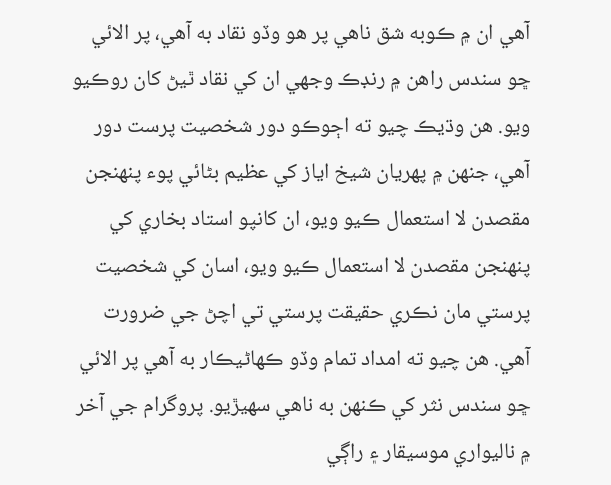آهي ان ۾ ڪوبه شق ناهي پر هو وڏو نقاد به آهي، پر الائي ڇو سندس راهن ۾ رنڊڪ وجهي ان کي نقاد ٿيڻ کان روڪيو ويو. هن وڌيڪ چيو ته اڄوڪو دور شخصيت پرست دور آهي، جنهن ۾ پهريان شيخ اياز کي عظيم بڻائي پوء پنهنجن مقصدن لا استعمال ڪيو ويو، ان کانپو استاد بخاري کي پنهنجن مقصدن لا استعمال ڪيو ويو، اسان کي شخصيت پرستي مان نڪري حقيقت پرستي تي اچڻ جي ضرورت آهي. هن چيو ته امداد تمام وڏو ڪهاڻيڪار به آهي پر الائي ڇو سندس نثر کي ڪنهن به ناهي سهيڙيو. پروگرام جي آخر ۾ ناليواري موسيقار ۽ راڳي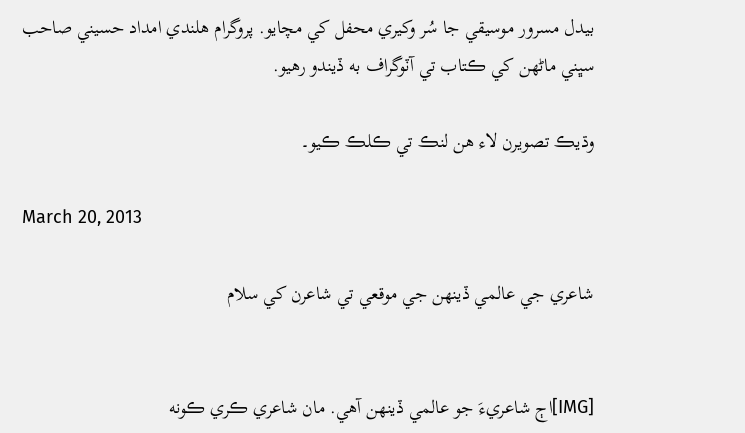بيدل مسرور موسيقي جا سُر وکيري محفل کي مچايو. پروگرام هلندي امداد حسيني صاحب سڀني ماڻهن کي ڪتاب تي آٽوگراف به ڏيندو رهيو.

وڌيڪ تصويرن لاء هن لنڪ تي ڪلڪ ڪيو۔

March 20, 2013

شاعري جي عالمي ڏينھن جي موقعي تي شاعرن کي سلام


[IMG]اڄ شاعريءَ جو عالمي ڏينهن آهي. مان شاعري ڪري ڪونه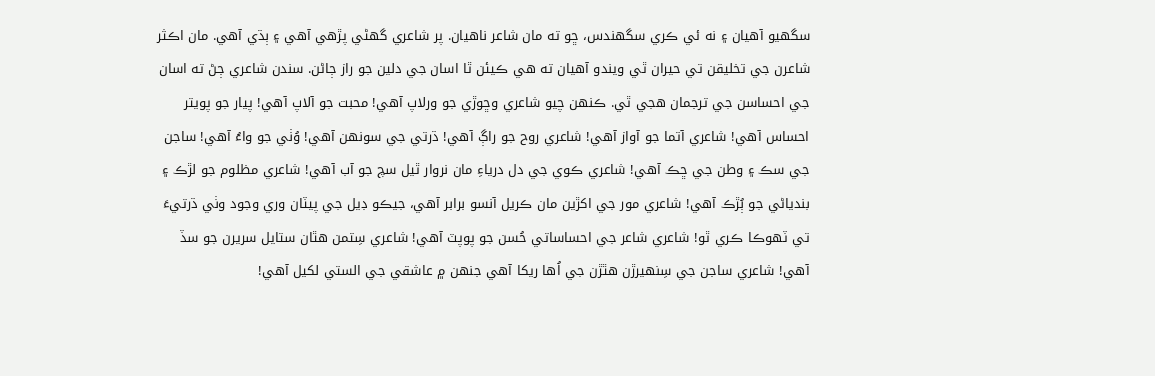سگهيو آهيان ۽ نه ئي ڪري سگهندس، ڇو ته مان شاعر ناهيان. پر شاعري گهڻي پڙهي آهي ۽ ٻڌي آهي. مان اڪثر شاعرن جي تخليقن تي حيران ٿي ويندو آهيان ته هي ڪيئن ٿا اسان جي دلين جو راز ڄاڻن. سندن شاعري ڄڻ ته اسان جي احساسن جي ترجمان هجي ٿي. ڪنهن چيو شاعري وڇوڙي جو ورلاپ آهي! محبت جو آلاپ آهي! پيار جو پويتر احساس آهي! شاعري آتما جو آواز آهي! شاعري روح جو راڳ آهي! ڌرتي جي سونهن آهي! وُٺي جو واءُ آهي! ساجن جي سڪ ۽ وطن جي ڇڪ آهي! شاعري ڪوي جي دل درياءِ مان نروار ٿيل سچ جو آب آهي! شاعري مظلوم جو لڙڪ ۽ بندياڻي جو ٻُڙڪ آهي! شاعري مور جي اکڙين مان ڪريل آنسو برابر آهي، جيڪو ڊيل جي پيٽان وري وجود وٺي ڌرتيءَ تي ٽهوڪا ڪري ٿو! شاعري شاعر جي احساساتي حُسن جو پوپٽ آهي! شاعري سِتمن هٿان ستايل سريرن جو سڏ آهي! شاعري ساجن جي سِنهيرڙن هٿڙن جي اُها ريکا آهي جنهن ۾ عاشقي جي الستي لکيل آهي!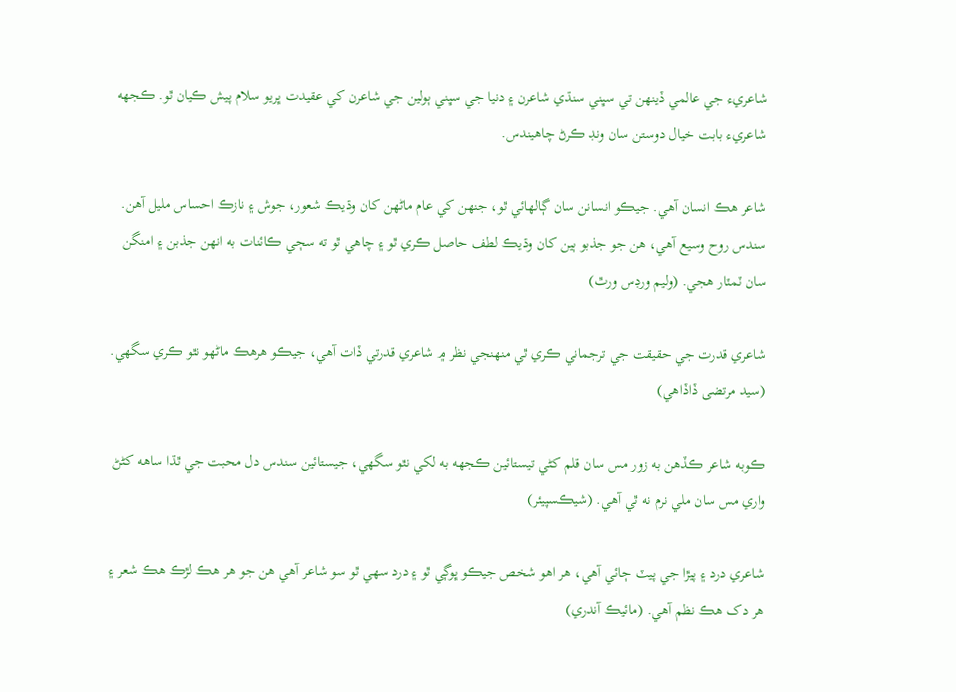شاعريء جي عالمي ڏينهن تي سڀني سنڌي شاعرن ۽ دنيا جي سڀني ٻولين جي شاعرن کي عقيدت ڀريو سلام پيش ڪيان ٿو. ڪجهه شاعريء بابت خيال دوستن سان ونڊ ڪرڻ چاهيندس.

شاعر هڪ انسان آهي. جيڪو انسانن سان ڳالهائي ٿو، جنهن کي عام ماڻهن کان وڌيڪ شعور، جوش ۽ نازڪ احساس مليل آهن. سندس روح وسيع آهي، هن جو جذبو ٻين کان وڌيڪ لطف حاصل ڪري ٿو ۽ چاهي ٿو ته سڄي ڪائنات به انهن جذبن ۽ امنگن سان ٽمٽار هجي. (وليم ورڊس ورٿ)

شاعري قدرت جي حقيقت جي ترجماني ڪري ٿي منهنجي نظر ۾ شاعري قدرتي ڏات آهي، جيڪو هرهڪ ماڻهو نٿو ڪري سگهي. (سيد مرتضى ڏاڏاهي)

ڪوبه شاعر ڪڏهن به زور مس سان قلم کڻي تيستائين ڪجهه به لکي نٿو سگهي، جيستائين سندس دل محبت جي ٿڌا ساهه کڻڻ واري مس سان ملي نرم نه ٿي آهي. (شيڪسپيئر)

شاعري درد ۽ پيڙا جي پيٽ ڄائي آهي، هر اهو شخص جيڪو ڀوڳي ٿو ۽ درد سهي ٿو سو شاعر آهي هن جو هر هڪ لڙڪ هڪ شعر ۽ هر دک هڪ نظم آهي. (مائيڪ آندري)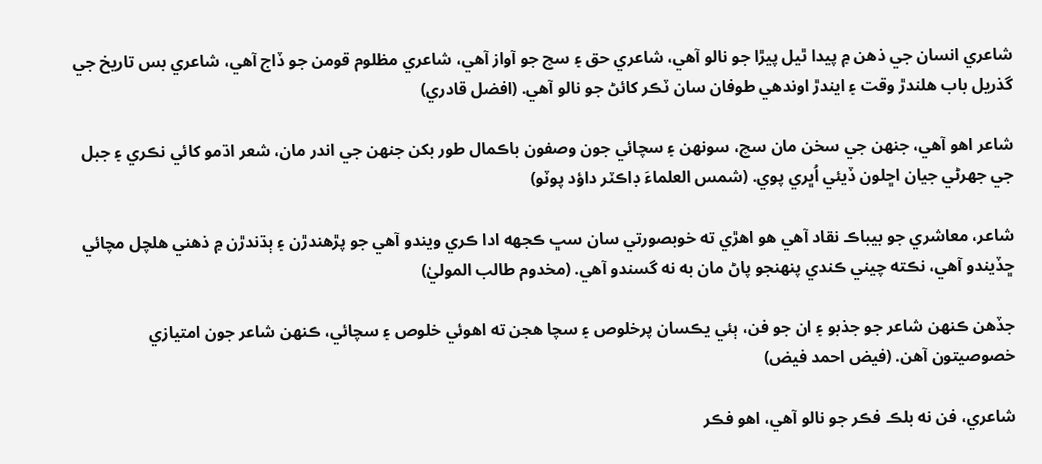شاعري انسان جي ذهن ۾ پيدا ٿيل پيڙا جو نالو آهي، شاعري حق ۽ سچ جو آواز آهي، شاعري مظلوم قومن جو ڏاج آهي، شاعري بس تاريخ جي گذريل باب هلندڙ وقت ۽ ايندڙ اوندهي طوفان سان ٽڪر کائڻ جو نالو آهي. (افضل قادري)

شاعر اهو آهي، جنهن جي سخن مان سچ، سونهن ۽ سچائي جون وصفون باڪمال طور بکن جنهن جي اندر مان، شعر اڌمو کائي نڪري ۽ جبل جي جهرڻي جيان اڇلون ڏيئي اُڀري پوي. (شمس العلماءَ ڊاڪٽر داؤد پوٽو)

شاعر، معاشري جو بيباڪ نقاد آهي هو اهڙي ته خوبصورتي سان سڀ ڪجهه ادا ڪري ويندو آهي جو پڙهندڙن ۽ ٻڌندڙن ۾ ذهني هلچل مچائي ڇڏيندو آهي، نڪته چيني ڪندي پنهنجو پاڻ مان به نه گسندو آهي. (مخدوم طالب الموليٰ)

جڏهن ڪنهن شاعر جو جذبو ۽ ان جو فن، ٻئي يڪسان پرخلوص ۽ سچا هجن ته اهوئي خلوص ۽ سچائي، ڪنهن شاعر جون امتيازي خصوصيتون آهن. (فيض احمد فيض)

شاعري، فن نه بلڪ فڪر جو نالو آهي، اهو فڪر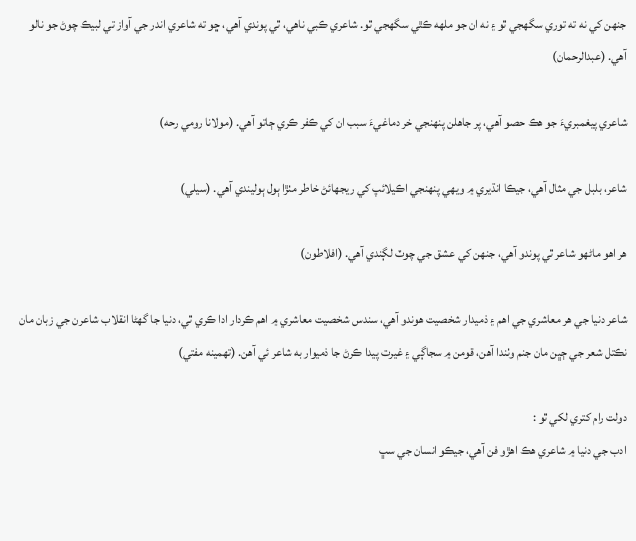جنهن کي نه ته توري سگهجي ٿو ۽ نه ان جو ملهه ڪٿي سگهجي ٿو. شاعري ڪبي ناهي، ٿي پوندي آهي، ڇو ته شاعري اندر جي آواز تي لبيڪ چوڻ جو نالو آهي. (عبدالرحمان)

شاعري پيغمبريءَ جو هڪ حصو آهي، پر جاهلن پنهنجي خر دماغيءَ سبب ان کي ڪفر ڪري ڄاتو آهي. (مولانا رومي رحه)

شاعر، بلبل جي مثال آهي، جيڪا انڌيري ۾ ويهي پنهنجي اڪيلائپ کي ريجهائڻ خاطر مٺڙا ٻول ٻوليندي آهي. (سيلي)

هر اهو ماڻهو شاعر ٿي پوندو آهي، جنهن کي عشق جي چوٽ لڳندي آهي. (افلاطون)

شاعر دنيا جي هر معاشري جي اهم ۽ ذميدار شخصيت هوندو آهي، سندس شخصيت معاشري ۾ اهم ڪردار ادا ڪري ٿي، دنيا جا گهڻا انقلاب شاعرن جي زبان مان نڪتل شعر جي ڄڀن مان جنم وٺندا آهن، قومن ۾ سجاڳي ۽ غيرت پيدا ڪرڻ جا ذميوار به شاعر ئي آهن. (تهمينه مفتي)

دولت رام کتري لکي ٿو :
ادب جي دنيا ۾ شاعري هڪ اهڙو فن آهي، جيڪو انسان جي سڀ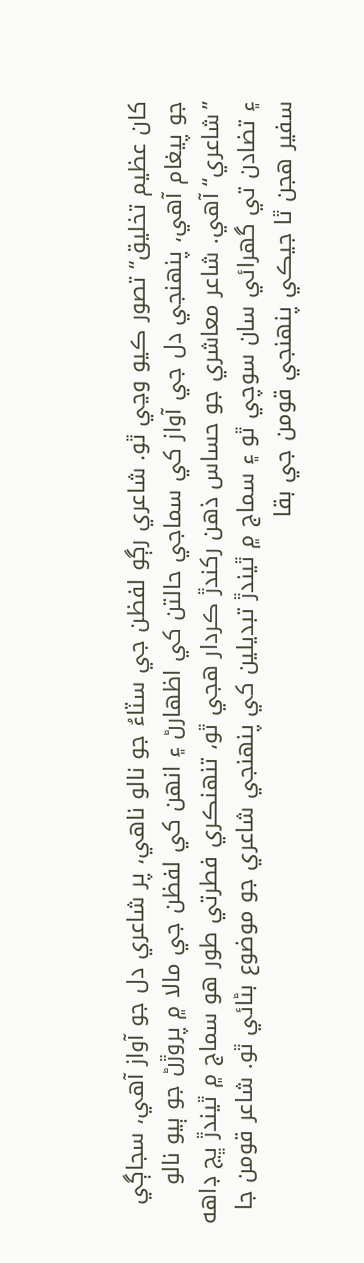کان عظيم تخليق“ تصور ڪيو وڃي ٿو. شاعري رڳو لفظن جي سٽاءُ جو نالو ناهي، پر شاعري دل جو آواز آهي، سجاڳي جو پيغام آهي، پنهنجي دل جي آواز کي سماجي حالتن کي اظهارڻ ۽ انهن کي لفظن جي مالا ۾ پروڙڻ جو ٻيو نالو ”شاعري“ آهي. شاعر معاشري جو حساس ذهن رکندڙ ڪردار هجي ٿو، تنهنڪري فطرتي طور هو سماج ۾ ٿيندڙ ڀڃ ڊاهه ۽ تضادن تي گهرائي سان سوچي ٿو ۽ سماج ۾ ٿيندڙ تبديلين کي پنهنجي شاعري جو موضوع بڻائي ٿو. شاعر قومن جا سفير هجن ٿا جيڪي پنهنجي قومن جي بقا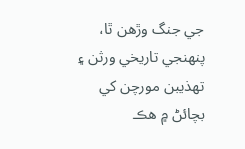جي جنگ وڙهن ٿا، پنهنجي تاريخي ورثن ۽ تهذيبن مورچن کي بچائڻ ۾ هڪ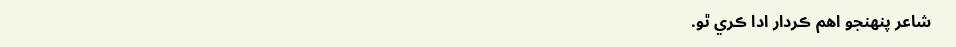شاعر پنهنجو اهم ڪردار ادا ڪري ٿو.